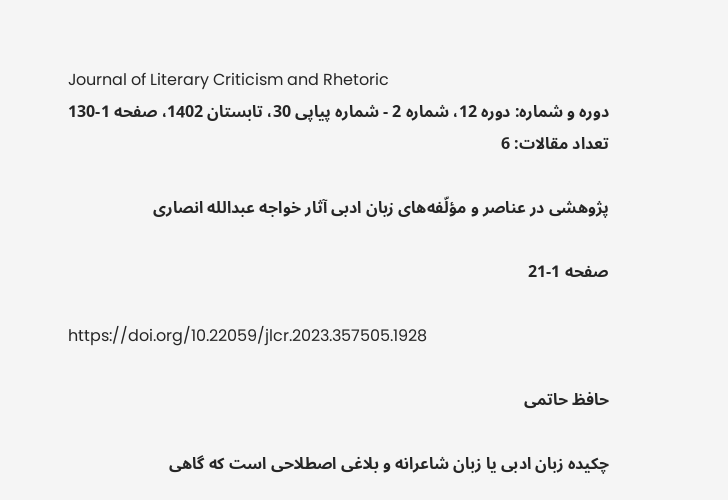Journal of Literary Criticism and Rhetoric
دوره و شماره: دوره 12، شماره 2 - شماره پیاپی 30، تابستان 1402، صفحه 1-130
تعداد مقالات: 6

پژوهشی در عناصر و مؤلّفه‌های زبان ادبی آثار خواجه عبدالله انصاری

صفحه 1-21

https://doi.org/10.22059/jlcr.2023.357505.1928

حافظ حاتمی

چکیده زبان ادبی یا زبان شاعرانه و بلاغی اصطلاحی است که گاهی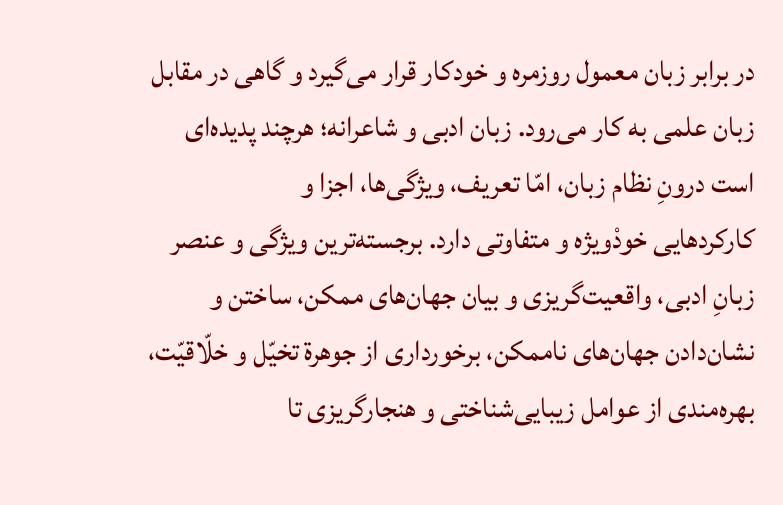در برابر زبان معمول روز‌مره و خودکار قرار می‌گیرد و گاهی در مقابل زبان علمی به کار‌‌ می‌رود. زبان ادبی و شاعرانه؛ هرچند پدیده‌ای است درونِ نظام زبان، امّا تعریف، ویژگی‌ها، اجزا و کارکردهایی ‌خودْ‌ویژه و متفاوتی دارد. برجسته‌ترین ویژگی و عنصر زبانِ ادبی، واقعیت‌گریزی و بیان جهان‌های ممکن، ساختن و نشان‌دادن جهان‌های ناممکن، برخورداری از جوهرة تخیّل و خلّاقیّت، بهره‌مندی از عوامل زیبایی‌شناختی و هنجارگریزی تا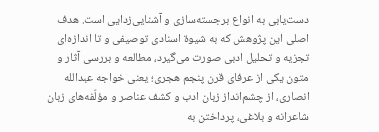دست‌یابی به انواع برجسته‌سازی و آشنایی‌زدایی است. هدف اصلی این پژوهش که به شیوة اسنادی توصیفی و تا اندازه‌ای تجزیه و تحلیل ادبی صورت می‌گیرد، مطالعه و بررسی آثار و متون یکی از عرفای قرن پنجم هجری؛ یعنی خواجه عبدالله انصاری، از چشم‌انداز زبان ادب و کشف عناصر و مؤلّفه‌های زبان شاعرانه و بلاغی، پرداختن به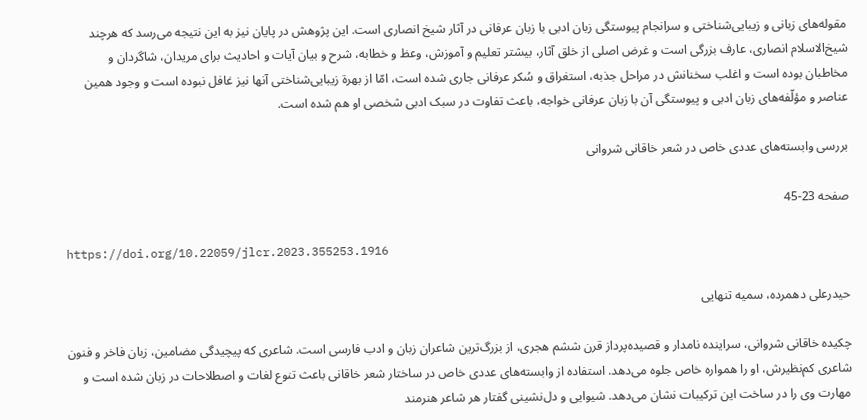مقوله‌های زبانی و زیبایی‌شناختی و سرانجام پیوستگی زبان ادبی با زبان عرفانی در آثار شیخ انصاری است. این پژوهش در پایان نیز به ‌این نتیجه می‌‌رسد که هرچند شیخ‌الاسلام انصاری، عارف بزرگی است و غرض اصلی از خلق آثار، بیشتر تعلیم و آموزش، وعظ و خطابه، شرح و بیان آیات و احادیث برای مریدان، شاگردان و مخاطبان بوده است و اغلب سخنانش در مراحل جذبه، استغراق و سُکر عرفانی جاری شده است، امّا از بهرة زیبایی‌شناختی آنها نیز غافل نبوده است و وجود همین عناصر و مؤلّفه‌های زبان ادبی و پیوستگی آن با زبان عرفانی خواجه، باعث تفاوت در سبک ادبی شخصی او هم شده است.

بررسی وابسته‌های عددی خاص در شعر خاقانی شروانی

صفحه 23-45

https://doi.org/10.22059/jlcr.2023.355253.1916

حیدرعلی دهمرده، سمیه تنهایی

چکیده خاقانی شروانی، سراینده نامدار و قصیده‌پرداز قرن ششم هجری، از بزرگ‌ترین شاعران زبان و ادب فارسی است. شاعری که پیچیدگی مضامین، زبان فاخر و فنون شاعری کم‌نظیرش، او را همواره خاص جلوه می‌دهد. استفاده از وابسته‌های عددی خاص در ساختار شعر خاقانی باعث تنوع لغات و اصطلاحات در زبان شده است و مهارت وی را در ساخت این ترکیبات نشان می‌دهد. شیوایی و دل‌نشینی گفتار هر شاعر هنرمند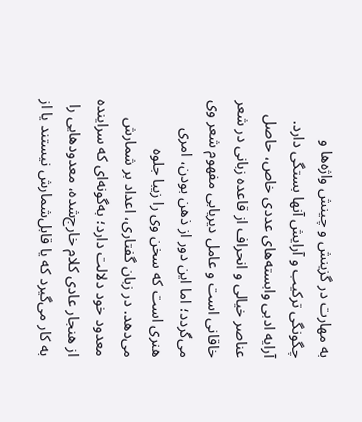به مهارت در گزینش و چینش واژه‌ها و چگونگی ترکیب و آرایش آنها بستگی دارد. آرایه ادبی وابسته‌های عددی خاص، حاصل عناصر خیالی و انحراف از قاعده زبانی در شعر خاقانی است و عامل دیریابی مفهوم شعر وی می‌گردد؛ اما این دور از ذهن بودن، امری هنری است که سخن وی را زیبا جلوه می‌دهد. در زبان گفتاری، اعداد بر شمارش معدود خود دلالت دارد؛ به‌گونه‌ای که سراینده از هنجار عادی کلام خارج‌شده، معدودهایی را به کار می‌گیرد که یا قابل‌شمارش نیستند یا از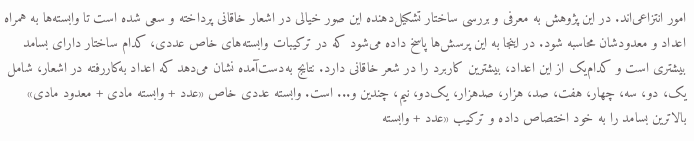امور انتزاعی‌اند. در این پژوهش به معرفی و بررسی ساختار تشکیل‌دهنده این صور خیالی در اشعار خاقانی پرداخته و سعی شده است تا وابسته‌ها به همراه اعداد و معدودشان محاسبه شود. در اینجا به این پرسش‌ها پاسخ داده می‌شود که در ترکیبات وابسته‌های خاص عددی، کدام ساختار دارای بسامد بیشتری است و کدام‌یک از این اعداد، بیشترین کاربرد را در شعر خاقانی دارد. نتایج به‌دست‌آمده نشان می‌دهد که اعداد به‌کاررفته در اشعار، شامل یک، دو، سه، چهار، هفت، صد، هزار، صدهزار، یک‌دو، نیم، چندین و... است. وابسته عددی خاص «عدد + وابسته مادی + معدود مادی» بالاترین بسامد را به خود اختصاص داده و ترکیب «عدد + وابسته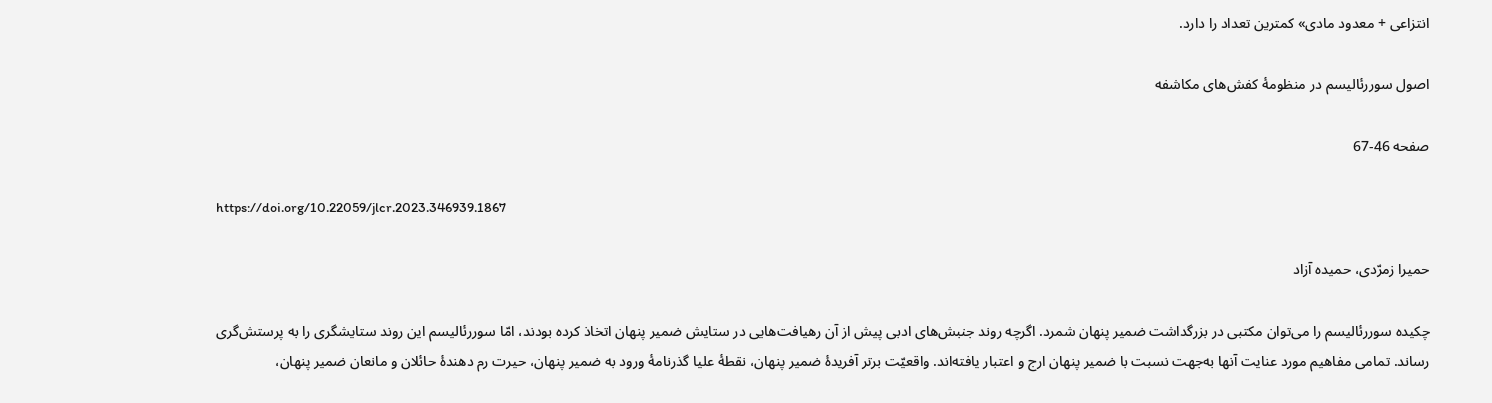انتزاعی + معدود مادی» کمترین تعداد را دارد.

اصول سوررئالیسم در منظومۀ کفش‌های مکاشفه

صفحه 46-67

https://doi.org/10.22059/jlcr.2023.346939.1867

حمیرا زمرّدی، حمیده آزاد

چکیده سوررئالیسم را می‌توان مکتبی در بزرگداشت ضمیر پنهان شمرد. اگرچه روند جنبش‌های ادبی پیش از آن رهیافت‌هایی در ستایش ضمیر پنهان اتخاذ کرده بودند، امّا سوررئالیسم این روند ستایشگری را به پرستش‌گری رساند. تمامی مفاهیم مورد عنایت آ‌نها به‌جهت نسبت با ضمیر پنهان ارج و اعتبار یافته‌اند. واقعیّت برتر آفریدۀ ضمیر پنهان، نقطۀ علیا گذرنامۀ ورود به ضمیر پنهان، حیرت رم دهندۀ حائلان و مانعان ضمیر پنهان،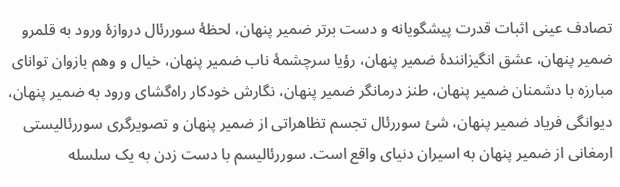تصادف عینی اثبات قدرت پیشگویانه و دست برتر ضمیر پنهان، لحظۀ سوررئال دروازۀ ورود به قلمرو ضمیر پنهان، عشق انگیزانندۀ ضمیر پنهان، رؤیا سرچشمۀ ناب ضمیر پنهان، خیال و وهم بازوان توانای مبارزه با دشمنان ضمیر پنهان، طنز درمانگر ضمیر پنهان، نگارش خودکار راه‌گشای ورود به ضمیر پنهان، دیوانگی فریاد ضمیر پنهان، شئ سوررئال تجسم تظاهراتی از ضمیر پنهان و تصویرگری سوررئالیستی ارمغانی از ضمیر پنهان به اسیران دنیای واقع است. سوررئالیسم با دست زدن به یک سلسله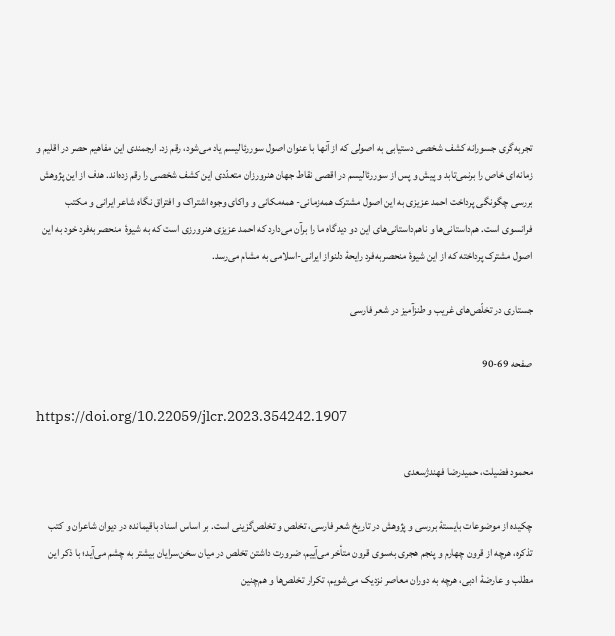تجربه‌گری جسورانه کشف شخصی دستیابی به اصولی که از آنها با عنوان اصول سوررئالیسم یاد می‌شود، رقم زد. ارجمندی این مفاهیم حصر در اقلیم و زمانه‌ای خاص را برنمی‌تابد و پیش و پس از سوررئالیسم در اقصی نقاط جهان هنرورزان متعدّدی این کشف شخصی را رقم زده‌اند. هدف از این پژوهش بررسی چگونگی پرداخت احمد عزیزی به این اصول مشترک همه‌زمانی- همه‌مکانی و واکای وجوه اشتراک و افتراق نگاه شاعر ایرانی و مکتب فرانسوی است. هم‌داستانی‌ها و ناهم‌داستانی‌های این دو دیدگاه ما را برآن می‌دارد که احمد عزیزی هنرورزی است که به شیوۀ  منحصربه‌فرد خود به این اصول مشترک پرداخته که از این شیوۀ منحصربه‌فرد رایحۀ دلنواز ایرانی-اسلامی به مشام می‌رسد.

جستاری در تخلّص‌های غریب و طنزآمیز در شعر فارسی

صفحه 69-90

https://doi.org/10.22059/jlcr.2023.354242.1907

محمود فضیلت، حمیدرضا فهندژسعدی

چکیده از موضوعات بایستۀ بررسی و پژوهش در تاریخ شعر فارسی، تخلص و تخلص‌گزینی است. بر اساس اسناد باقیمانده در دیوان شاعران و کتب تذکره، هرچه از قرون چهارم و پنجم هجری به‌سوی قرون متأخر می‌آییم، ضرورت داشتن تخلص در میان سخن‌سرایان بیشتر به چشم می‌آید؛ با ذکر این مطلب و عارضۀ ادبی، هرچه به دوران معاصر نزدیک می‌شویم، تکرار تخلص‌ها و هم‌چنین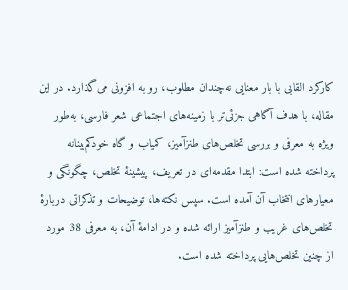کارکرد القابی با بار معنایی نه‌چندان مطلوب، رو به افزونی می‌گذارد. در این مقاله، با هدف آگاهی جزئی‌تر با زمینه‌های اجتماعی شعر فارسی، به‌طور ویژه به معرفی و بررسی تخلص‌های طنزآمیز، کمیاب و گاه خودکم‌بینانه پرداخته شده است: ابتدا مقدمه‌ای در تعریف، پیشینۀ تخلص، چگونگی و معیارهای انتخاب آن آمده است. سپس نکته‌ها، توضیحات و تذکراتی دربارۀ تخلص‌های غریب و طنزآمیز ارائه شده و در ادامۀ آن، به معرفی 38 مورد از چنین تخلص‌هایی پرداخته شده است.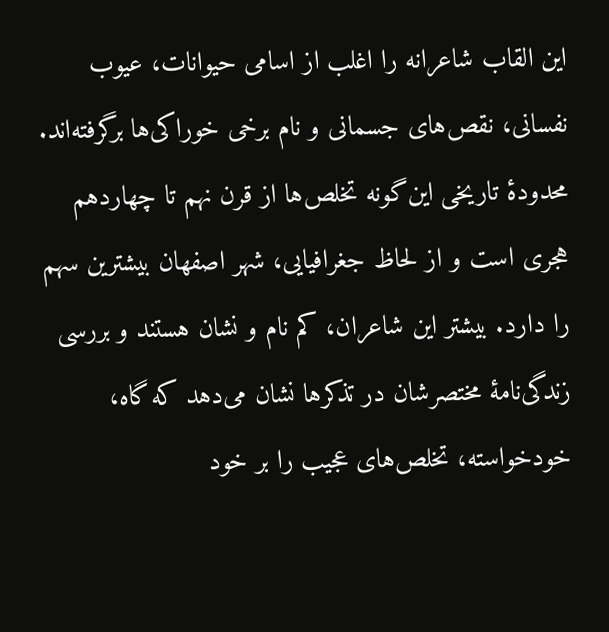این القاب شاعرانه را اغلب از اسامی حیوانات، عیوب نفسانی، نقص‌های جسمانی و نام برخی خوراکی‌ها برگرفته‌اند. محدودۀ تاریخی این‌گونه تخلص‌ها از قرن نهم تا چهاردهم هجری است و از لحاظ جغرافیایی، شهر اصفهان بیشترین سهم را دارد. بیشتر این شاعران، کم‌ نام و نشان‌ هستند و بررسی زندگی‌نامۀ مختصرشان در تذکرها نشان می‌دهد که گاه، خودخواسته، تخلص‌های عجیب را بر خود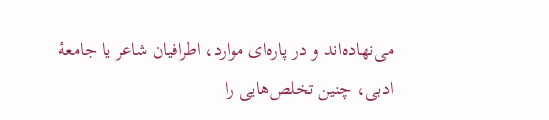می‌نهاده‌اند و در پاره‌ای موارد، اطرافیان شاعر یا جامعۀ ادبی، چنین تخلص‌هایی را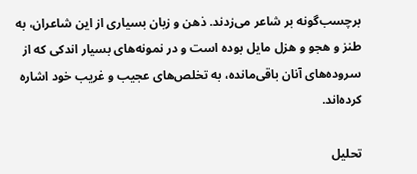برچسب‌گونه بر شاعر می‌زدند. ذهن و زبان بسیاری از این شاعران، به طنز و هجو و هزل مایل بوده است و در نمونه‌های بسیار اندکی که از سروده‌های آنان باقی‌مانده‌، به تخلص‌های عجیب و غریب خود اشاره کرده‌اند.

تحلیل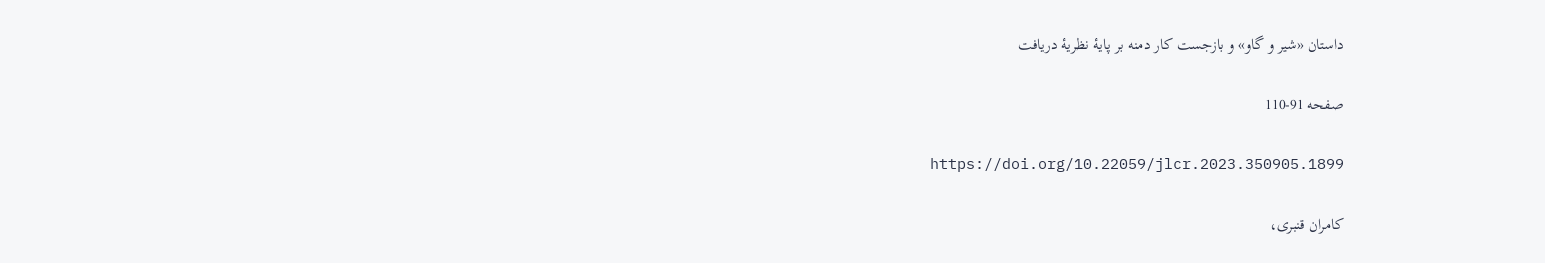داستان «شیر و گاو» و بازجست کار دمنه بر پایۀ نظریۀ دریافت

صفحه 91-110

https://doi.org/10.22059/jlcr.2023.350905.1899

کامران قنبری،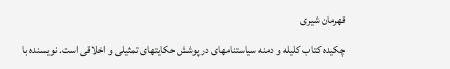قهرمان شیری

چکیده کتاب کلیله و دمنه سیاستنامهای در پوشش حکایتهای تمثیلی و اخلاقی است. نویسنده با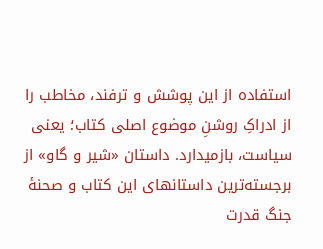استفاده از این پوشش و ترفند، مخاطب را از ادراکِ روشنِ موضوع اصلی کتاب؛ یعنی سیاست، بازمیدارد. داستان «شیر و گاو» از برجسته‌ترین داستانهای این کتاب و صحنۀ جنگ قدرت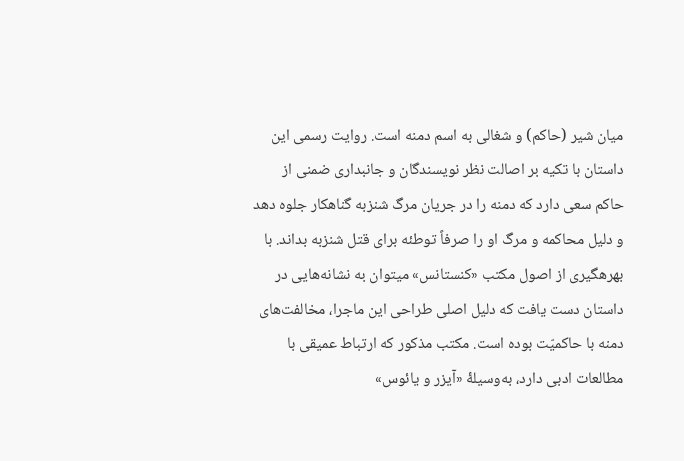میان شیر (حاکم) و شغالی به اسم دمنه است. روایت رسمی این داستان با تکیه بر اصالت نظر نویسندگان و جانبداری ضمنی از حاکم سعی دارد که دمنه را در جریان مرگ شنزبه گناهکار جلوه دهد و دلیل محاکمه و مرگ او را صرفاً توطئه برای قتل شنزبه بداند. با بهرهگیری از اصول مکتب «کنستانس» میتوان به نشانه‌هایی در داستان دست یافت که دلیل اصلی طراحی این ماجرا، مخالفت‌های دمنه با حاکمیّت بوده است. مکتب مذکور که ارتباط عمیقی با مطالعات ادبی دارد، به‌وسیلۀ «آیزر و یائوس»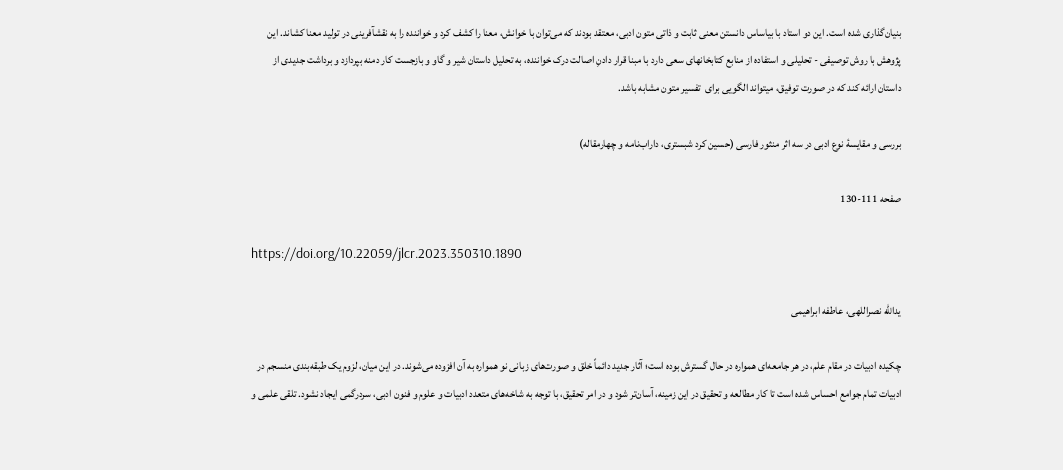بنیان‌گذاری شده است. این دو استاد با بیاساس دانستن معنی ثابت و ذاتی متون ادبی، معتقد بودند که می‌توان با خوانش، معنا را کشف کرد و خواننده را به نقشآفرینی در تولید معنا کشاند. این پژوهش با روش توصیفی - تحلیلی و استفاده از منابع کتابخانهای سعی دارد با مبنا قرار دادنِ اصالت درک خواننده، به تحلیل داستان شیر و گاو و بازجست کار دمنه بپردازد و برداشت جدیدی از داستان ارائه کند که در صورت توفیق، میتواند الگویی برای  تفسیر متون مشابه باشد.

بررسی و مقایسۀ نوع ادبی در سه اثر منثور فارسی (حسین کرد شبستری، داراب‌نامه و چهارمقاله)

صفحه 111-130

https://doi.org/10.22059/jlcr.2023.350310.1890

یدالله نصراللهی، عاطفه ابراهیمی

چکیده ادبیات در مقام علم، در هر جامعه‌ا‌ی همواره در حال گسترش بوده است؛ آثار جدید دائماً خلق و صورت‌های زبانی نو همواره به آن افزوده می‌شوند. در این میان، لزوم یک طبقه‌بندی منسجم در ادبیات تمام جوامع احساس شده است تا کار مطالعه و تحقیق در این زمینه، آسان‌تر شود و در امر تحقیق، با توجه به شاخه‌های متعدد ادبیات و علوم و فنون ادبی، سردرگمی ایجاد نشود. تلقی علمی و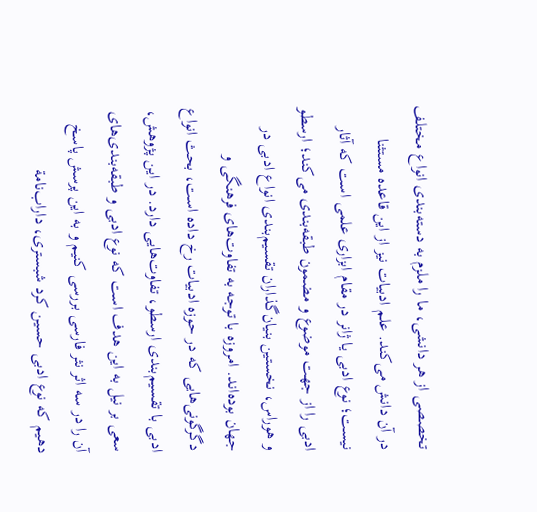تخصصی از هر دانشی، ما را ملزم به دسته‌بندی انواع مختلف در آن دانش می‌کند. علم ادبیات نیز از این قاعده مستثنا نیست؛ نوع ادبی یا ژانر در مقام ابزاری علمی است که آثار ادبی را از جهت موضوع و مضمون طبقه‌بندی می‌کند؛ ارسطو و هوراس، نخستین بنیان‌گذاران تقسیم‌بندی انواع ادبی در جهان بوده‌اند. امروزه با توجه به تفاوت‌های فرهنگی و دگرگونی‌هایی که در حوزه ادبیات رخ داده است، بحث انواع ادبی با تقسیم‌بندی ارسطو، تفاوت‌هایی دارد. در این پژوهش، سعی بر نیل به این هدف است که نوع ادبی و طبقه‌بندی‌های آن را در سه اثر نثر فارسی بررسی کنیم و به این پرسش پاسخ دهیم که نوع ادبی حسین کرد شبستری، داراب‌نامة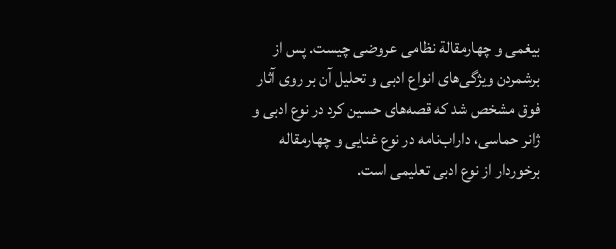بیغمی و چهارمقالة نظامی عروضی چیست. پس از برشمردن ویژگی‌های انواع ادبی و تحلیل آن بر روی آثار فوق مشخص شد که قصه‌های حسین کرد در نوع ادبی و ژانر حماسی، داراب‌نامه در نوع غنایی و چهارمقاله برخوردار از نوع ادبی تعلیمی است.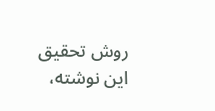روش تحقیق این نوشته،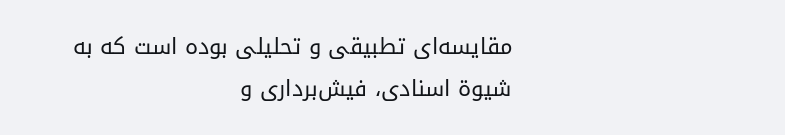مقایسه‌ای تطبیقی و تحلیلی بوده است که به شیوة اسنادی، فیش‌برداری و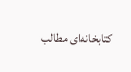کتابخانه‌ای مطالب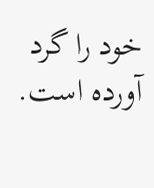خود را گرد آورده است.